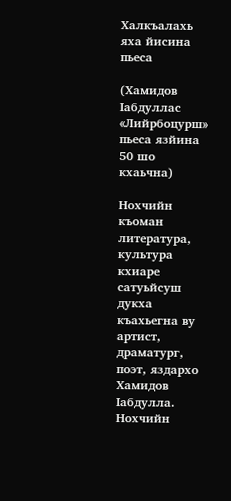Халкъалахь яха йисина пьеса

(Хамидов Iабдуллас «Лийрбоцурш» пьеса язйина 50 шо кхаьчна)

Нохчийн къоман литература, культура кхиаре сатуьйсуш дукха къахьегна ву артист, драматург, поэт, яздархо Хамидов Iабдулла. Нохчийн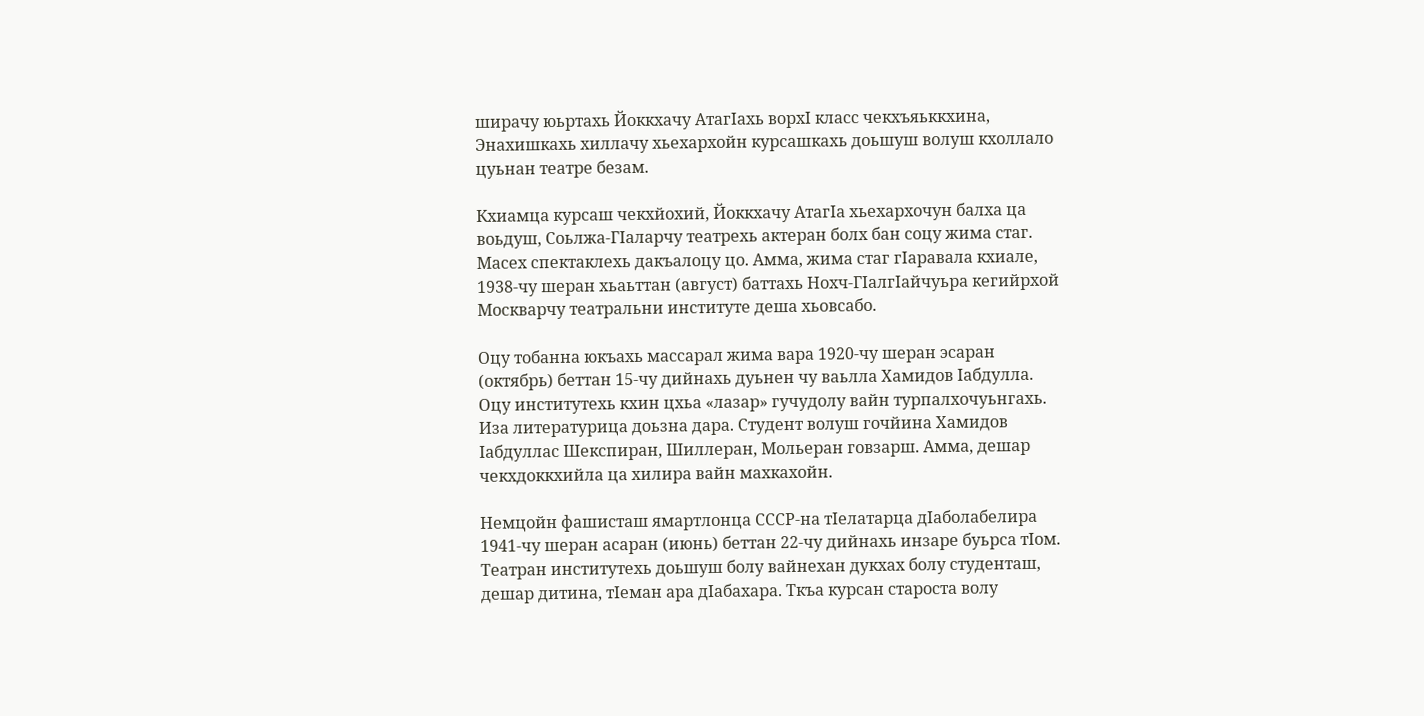ширачу юьртахь Йоккхачу АтагIахь ворхI класс чекхъяьккхина, Энахишкахь хиллачу хьехархойн курсашкахь доьшуш волуш кхоллало цуьнан театре безам.

Кхиамца курсаш чекхйохий, Йоккхачу АтагIа хьехархочун балха ца воьдуш, Соьлжа-ГIаларчу театрехь актеран болх бан соцу жима стаг. Масех спектаклехь дакъалоцу цо. Амма, жима стаг гIаравала кхиале, 1938-чу шеран хьаьттан (август) баттахь Нохч-ГIалгIайчуьра кегийрхой Москварчу театральни институте деша хьовсабо.

Оцу тобанна юкъахь массарал жима вара 1920-чу шеран эсаран (октябрь) беттан 15-чу дийнахь дуьнен чу ваьлла Хамидов Iабдулла. Оцу институтехь кхин цхьа «лазар» гучудолу вайн турпалхочуьнгахь. Иза литературица доьзна дара. Студент волуш гочйина Хамидов Iабдуллас Шекспиран, Шиллеран, Мольеран говзарш. Амма, дешар чекхдоккхийла ца хилира вайн махкахойн.

Немцойн фашисташ ямартлонца СССР-на тIелатарца дIаболабелира 1941-чу шеран асаран (июнь) беттан 22-чу дийнахь инзаре буьрса тIом. Театран институтехь доьшуш болу вайнехан дукхах болу студенташ, дешар дитина, тIеман ара дIабахара. Ткъа курсан староста волу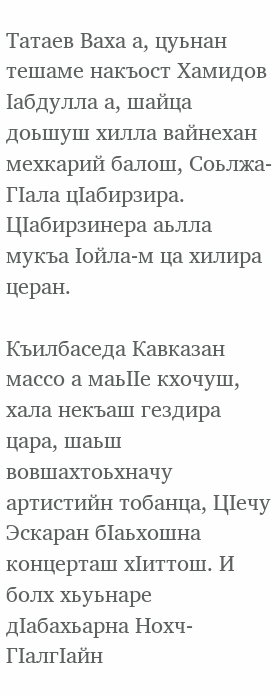Татаев Ваха а, цуьнан тешаме накъост Хамидов Iабдулла а, шайца доьшуш хилла вайнехан мехкарий балош, Соьлжа-ГIала цIабирзира. ЦIабирзинера аьлла мукъа Iойла-м ца хилира церан.

Къилбаседа Кавказан массо а маьIIе кхочуш, хала некъаш гездира цара, шаьш вовшахтоьхначу артистийн тобанца, ЦIечу Эскаран бIаьхошна концерташ хIиттош. И болх хьуьнаре дIабахьарна Нохч-ГIалгIайн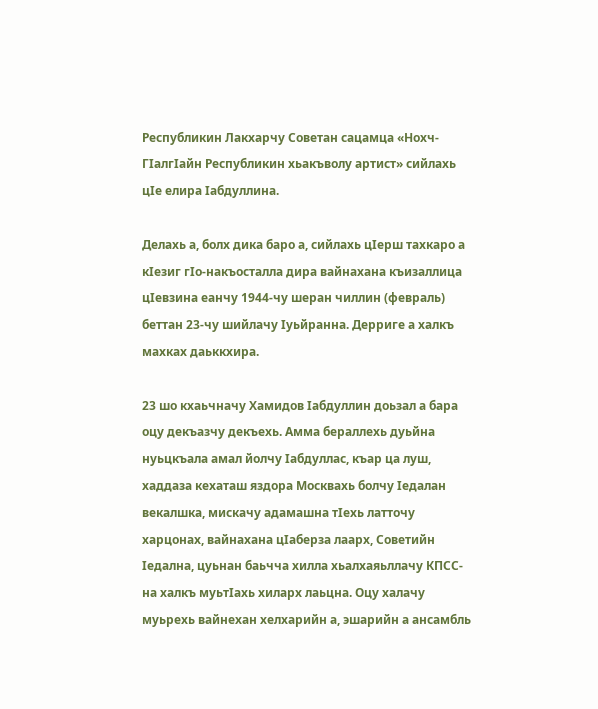Республикин Лакхарчу Советан сацамца «Нохч-ГIалгIайн Республикин хьакъволу артист» сийлахь цIе елира Iабдуллина.

Делахь а, болх дика баро а, сийлахь цIерш тахкаро а кIезиг гIо-накъосталла дира вайнахана къизаллица цIевзина еанчу 1944-чу шеран чиллин (февраль) беттан 23-чу шийлачу Iуьйранна. Дерриге а халкъ махках даьккхира.

23 шо кхаьчначу Хамидов Iабдуллин доьзал а бара оцу декъазчу декъехь. Амма бераллехь дуьйна нуьцкъала амал йолчу Iабдуллас, къар ца луш, хаддаза кехаташ яздора Москвахь болчу Iедалан векалшка, мискачу адамашна тIехь латточу харцонах, вайнахана цIаберза лаарх, Советийн Iедална, цуьнан баьчча хилла хьалхаяьллачу КПСС-на халкъ муьтIахь хиларх лаьцна. Оцу халачу муьрехь вайнехан хелхарийн а, эшарийн а ансамбль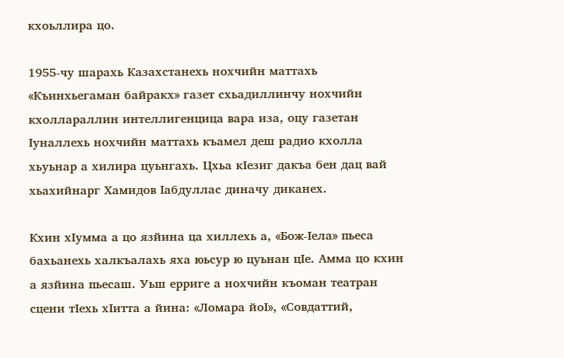кхоьллира цо.

1955-чу шарахь Казахстанехь нохчийн маттахь «Къинхьегаман байракх» газет схьадиллинчу нохчийн кхоллараллин интеллигенцица вара иза, оцу газетан Iуналлехь нохчийн маттахь къамел деш радио кхолла
хьуьнар а хилира цуьнгахь. Цхьа кIезиг дакъа бен дац вай хьахийнарг Хамидов Iабдуллас диначу диканех.

Кхин хIумма а цо язйина ца хиллехь а, «Бож-Iела» пьеса бахьанехь халкъалахь яха юьсур ю цуьнан цIе. Амма цо кхин а язйина пьесаш. Уьш ерриге а нохчийн къоман театран сцени тIехь хIитта а йина: «Ломара йоI», «Совдаттий,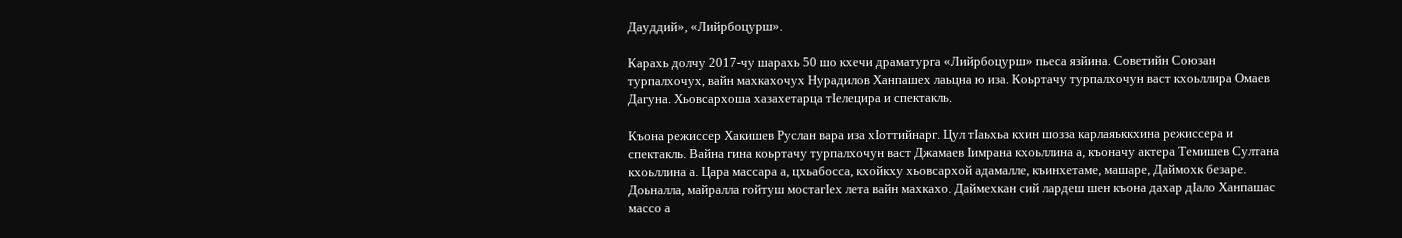Дауддий», «Лийрбоцурш».

Карахь долчу 2017-чу шарахь 50 шо кхечи драматурга «Лийрбоцурш» пьеса язйина. Советийн Союзан турпалхочух, вайн махкахочух Нурадилов Ханпашех лаьцна ю иза. Коьртачу турпалхочун васт кхоьллира Омаев Дагуна. Хьовсархоша хазахетарца тIелецира и спектакль.

Къона режиссер Хакишев Руслан вара иза хIоттийнарг. Цул тIаьхьа кхин шозза карлаяьккхина режиссера и спектакль. Вайна гина коьртачу турпалхочун васт Джамаев Iимрана кхоьллина а, къоначу актера Темишев Султана кхоьллина а. Цара массара а, цхьабосса, кхойкху хьовсархой адамалле, къинхетаме, машаре, Даймохк безаре. Доьналла, майралла гойтуш мостагIех лета вайн махкахо. Даймехкан сий лардеш шен къона дахар дIало Ханпашас массо а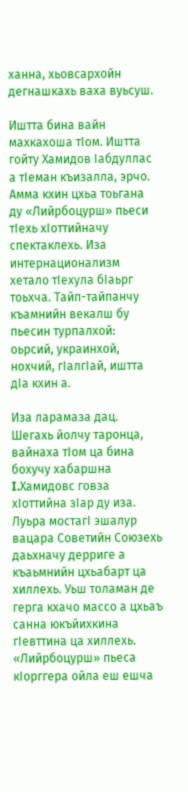ханна, хьовсархойн дегнашкахь ваха вуьсуш.

Иштта бина вайн махкахоша тIом. Иштта гойту Хамидов Iабдуллас а тIеман къизалла, эрчо. Амма кхин цхьа тоьгана ду «Лийрбоцурш» пьеси тIехь хIоттийначу спектаклехь. Иза интернационализм хетало тIехула бIаьрг тоьхча. Тайп-тайпанчу къамнийн векалш бу пьесин турпалхой: оьрсий, украинхой, нохчий, гIалгIай, иштта дIа кхин а.

Иза ларамаза дац. Шегахь йолчу таронца, вайнаха тIом ца бина бохучу хабаршна I.Хамидовс говза хIоттийна зIар ду иза. Луьра мостагI эшалур вацара Советийн Союзехь даьхначу дерриге а къаьмнийн цхьабарт ца хиллехь. Уьш толаман де герга кхачо массо а цхьаъ санна юкъйихкина гIевттина ца хиллехь. «Лийрбоцурш» пьеса кIорггера ойла еш ешча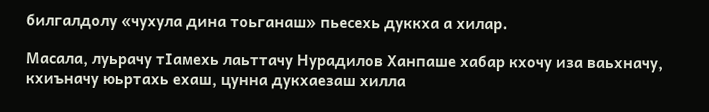билгалдолу «чухула дина тоьганаш» пьесехь дуккха а хилар.

Масала, луьрачу тIамехь лаьттачу Нурадилов Ханпаше хабар кхочу иза ваьхначу, кхиъначу юьртахь ехаш, цунна дукхаезаш хилла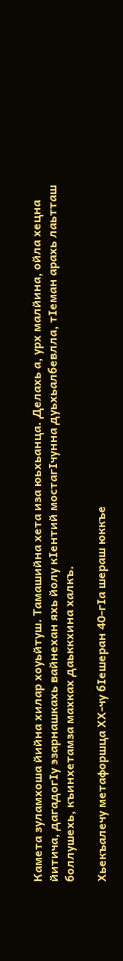Камета зуламхоша йийна хилар хоуьйтуш. Тамашийна хета иза юьхьанца. Делахь а, урх малйина, ойла хецна йитича, дагадогIу эзарнашкахь вайнехан яхь йолу кIентий мостагIчунна дуьхьалбевлла, тIеман арахь лаьтташ боллушехь, къинхетамза махках даьккхина халкъ.

Хьекъалечу метафоршца ХХ-чу бIешеран 40-гIа шераш юккъе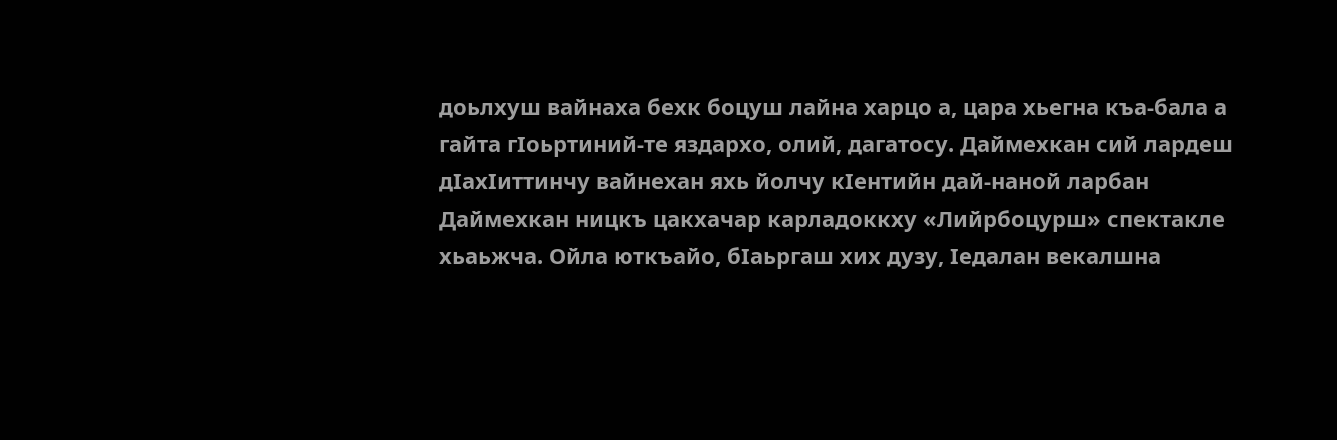доьлхуш вайнаха бехк боцуш лайна харцо а, цара хьегна къа-бала а гайта гIоьртиний-те яздархо, олий, дагатосу. Даймехкан сий лардеш дIахIиттинчу вайнехан яхь йолчу кIентийн дай-наной ларбан Даймехкан ницкъ цакхачар карладоккху «Лийрбоцурш» спектакле хьаьжча. Ойла юткъайо, бIаьргаш хих дузу, Iедалан векалшна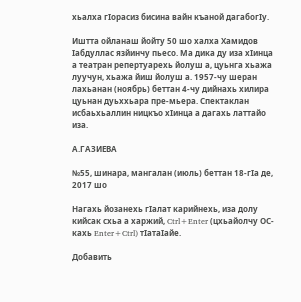хьалха гIорасиз бисина вайн къаной дагабогIу.

Иштта ойланаш йойту 50 шо халха Хамидов Iабдуллас язйинчу пьесо. Ма дика ду иза хIинца а театран репертуарехь йолуш а, цуьнга хьажа луучун, хьажа йиш йолуш а. 1957-чу шеран лахьанан (ноябрь) беттан 4-чу дийнахь хилира цуьнан дуьххьара пре-мьера. Спектаклан исбаьхьаллин ницкъо хIинца а дагахь латтайо иза.

А.ГАЗИЕВА

№55, шинара, мангалан (июль) беттан 18-гIа де, 2017 шо

Нагахь йозанехь гIалат карийнехь, иза долу кийсак схьа а харжий, Ctrl+Enter (цхьайолчу ОС-кахь Enter+Ctrl) тIатаIайе.

Добавить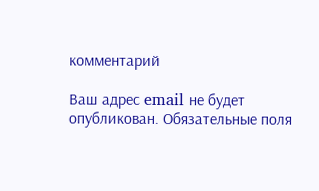комментарий

Ваш адрес email не будет опубликован. Обязательные поля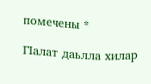помечены *

ГIалат даьлла хилар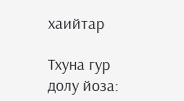хаийтар

Тхуна гур долу йоза: